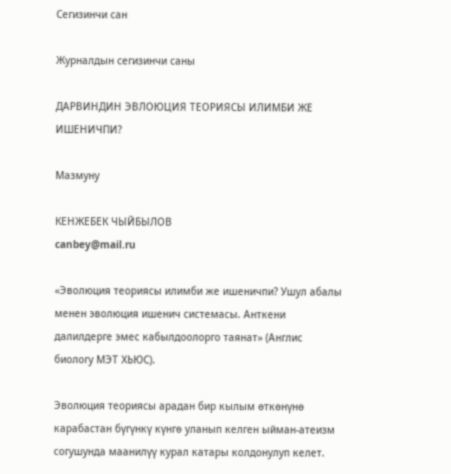Сегизинчи сан

Журналдын сегизинчи саны

ДАРВИНДИН ЭВЛОЮЦИЯ ТЕОРИЯСЫ ИЛИМБИ ЖЕ ИШЕНИЧПИ?

Мазмуну

КЕНЖЕБЕК ЧЫЙБЫЛОВ
canbey@mail.ru

«Эволюция теориясы илимби же ишеничпи? Ушул абалы менен эволюция ишенич системасы. Анткени далилдерге эмес кабылдоолорго таянат» (Англис биологу МЭТ ХЬЮС).

Эволюция теориясы арадан бир кылым өткөнүнө карабастан бүгүнкү күнгө уланып келген ыйман-атеизм согушунда маанилүү курал катары колдонулуп келет.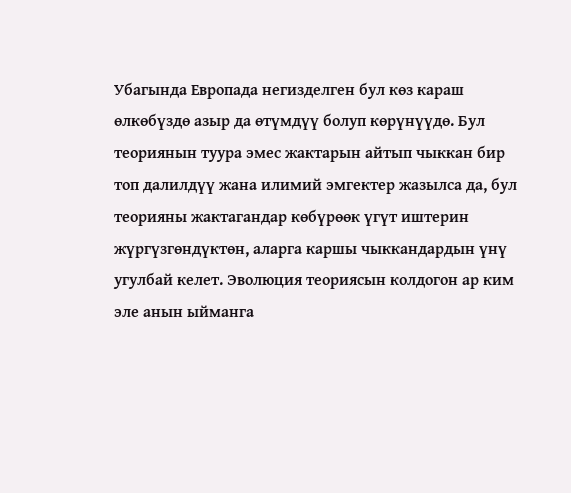Убагында Европада негизделген бул көз караш өлкөбүздө азыр да өтүмдүү болуп көрүнүүдө. Бул теориянын туура эмес жактарын айтып чыккан бир топ далилдүү жана илимий эмгектер жазылса да, бул теорияны жактагандар көбүрөөк үгүт иштерин жүргүзгөндүктөн, аларга каршы чыккандардын үнү угулбай келет. Эволюция теориясын колдогон ар ким эле анын ыйманга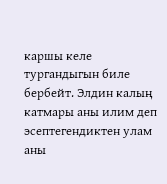каршы келе тургандыгын биле бербейт. Элдин калың катмары аны илим деп эсептегендиктен улам аны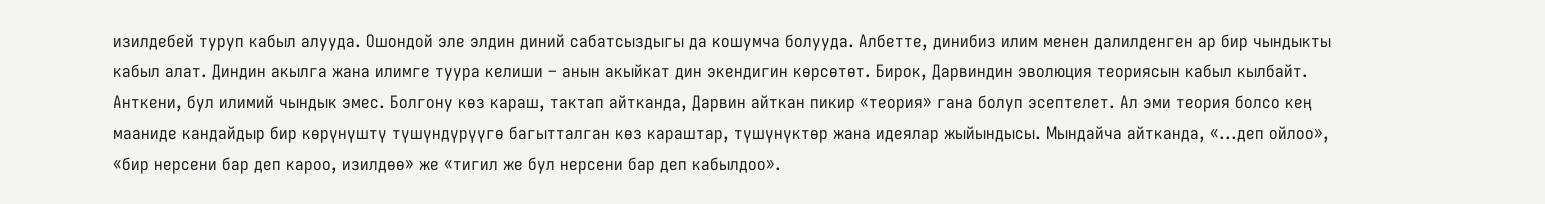изилдебей туруп кабыл алууда. Ошондой эле элдин диний сабатсыздыгы да кошумча болууда. Албетте, динибиз илим менен далилденген ар бир чындыкты кабыл алат. Диндин акылга жана илимге туура келиши – анын акыйкат дин экендигин көрсөтөт. Бирок, Дарвиндин эволюция теориясын кабыл кылбайт. Анткени, бул илимий чындык эмес. Болгону көз караш, тактап айтканда, Дарвин айткан пикир «теория» гана болуп эсептелет. Ал эми теория болсо кең мааниде кандайдыр бир көрүнүштү түшүндүрүүгө багытталган көз караштар, түшүнүктөр жана идеялар жыйындысы. Мындайча айтканда, «...деп ойлоо», «бир нерсени бар деп кароо, изилдөө» же «тигил же бул нерсени бар деп кабылдоо».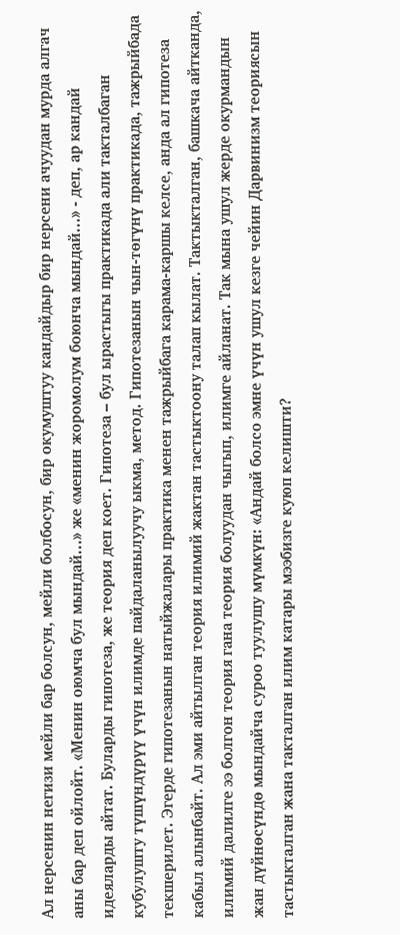Ал нерсенин негизи мейли бар болсун, мейли болбосун, бир окумуштуу кандайдыр бир нерсени ачуудан мурда алгач аны бар деп ойлойт. «Менин оюмча бул мындай...» же «менин жоромолум боюнча мындай...» - деп, ар кандай идеяларды айтат. Буларды гипотеза, же теория деп коет. Гипотеза – бул ырастыгы практикада али такталбаган кубулушту түшүндүрүү үчүн илимде пайдаланылуучу ыкма, метод. Гипотезанын чын-төгүнү практикада, тажрыйбада текшерилет. Эгерде гипотезанын натыйжалары практика менен тажрыйбага карама-каршы келсе, анда ал гипотеза кабыл алынбайт. Ал эми айтылган теория илимий жактан тастыктоону талап кылат. Тактыкталган, башкача айтканда, илимий далилге ээ болгон теория гана теория болуудан чыгып, илимге айланат. Так мына ушул жерде окурмандын жан дүйнөсүндө мындайча суроо туулушу мүмкүн: «Андай болсо эмне үчүн ушул кезге чейин Дарвинизм теориясын тастыкталган жана такталган илим катары мээбизге куюп келишти?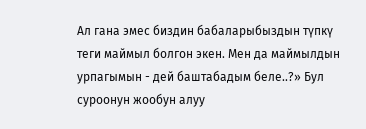Ал гана эмес биздин бабаларыбыздын түпкү теги маймыл болгон экен. Мен да маймылдын урпагымын - дей баштабадым беле..?» Бул суроонун жообун алуу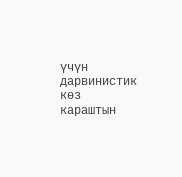үчүн дарвинистик көз караштын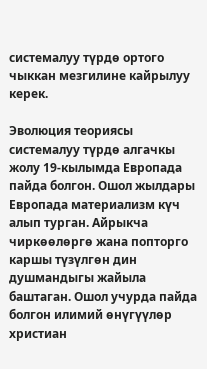системалуу түрдө ортого чыккан мезгилине кайрылуу керек.

Эволюция теориясы системалуу түрдө алгачкы жолу 19-кылымда Европада пайда болгон. Ошол жылдары Европада материализм күч алып турган. Айрыкча чиркөөлөргө жана попторго каршы түзүлгөн дин душмандыгы жайыла баштаган. Ошол учурда пайда болгон илимий өнүгүүлөр христиан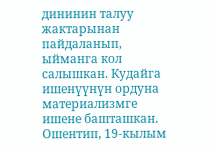дининин талуу жактарынан пайдаланып, ыйманга кол салышкан. Кудайга ишенүүнүн ордуна материализмге ишене башташкан. Ошентип, 19-кылым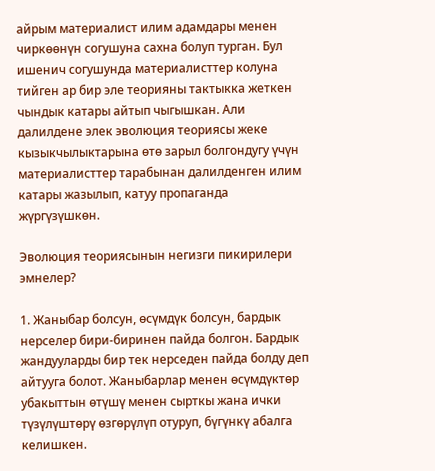айрым материалист илим адамдары менен чиркөөнүн согушуна сахна болуп турган. Бул ишенич согушунда материалисттер колуна тийген ар бир эле теорияны тактыкка жеткен чындык катары айтып чыгышкан. Али далилдене элек эволюция теориясы жеке кызыкчылыктарына өтө зарыл болгондугу үчүн материалисттер тарабынан далилденген илим катары жазылып, катуу пропаганда жүргүзүшкөн.

Эволюция теориясынын негизги пикирилери эмнелер?

1. Жаныбар болсун, өсүмдүк болсун, бардык нерселер бири-биринен пайда болгон. Бардык жандууларды бир тек нерседен пайда болду деп айтууга болот. Жаныбарлар менен өсүмдүктөр убакыттын өтүшү менен сырткы жана ички түзүлүштөрү өзгөрүлүп отуруп, бүгүнкү абалга келишкен.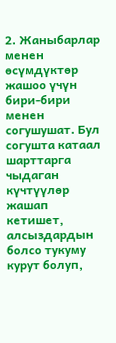2. Жаныбарлар менен өсүмдүктөр жашоо үчүн бири-бири менен согушушат. Бул согушта катаал шарттарга чыдаган күчтүүлөр жашап кетишет, алсыздардын болсо тукуму курут болуп,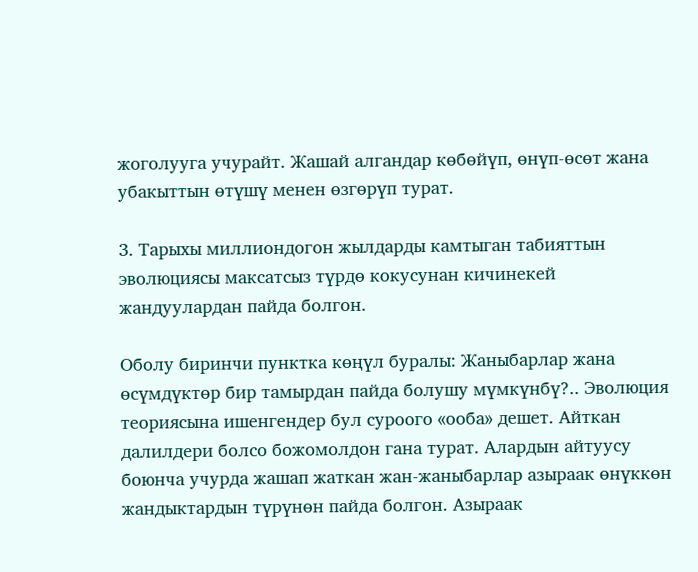жоголууга учурайт. Жашай алгандар көбөйүп, өнүп-өсөт жана убакыттын өтүшү менен өзгөрүп турат.

3. Тарыхы миллиондогон жылдарды камтыган табияттын эволюциясы максатсыз түрдө кокусунан кичинекей жандуулардан пайда болгон.

Оболу биринчи пунктка көңүл буралы: Жаныбарлар жана өсүмдүктөр бир тамырдан пайда болушу мүмкүнбү?.. Эволюция теориясына ишенгендер бул суроого «ооба» дешет. Айткан далилдери болсо божомолдон гана турат. Алардын айтуусу боюнча учурда жашап жаткан жан-жаныбарлар азыраак өнүккөн жандыктардын түрүнөн пайда болгон. Азыраак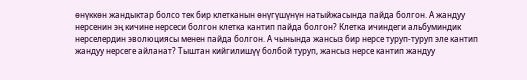өнүккөн жандыктар болсо тек бир клетканын өнүгүшүнүн натыйжасында пайда болгон. А жандуу нерсенин эң кичине нерсеси болгон клетка кантип пайда болгон? Клетка ичиндеги альбуминдик нерселердин эволюциясы менен пайда болгон. А чынында жансыз бир нерсе туруп-туруп эле кантип жандуу нерсеге айланат? Тыштан кийгилишүү болбой туруп, жансыз нерсе кантип жандуу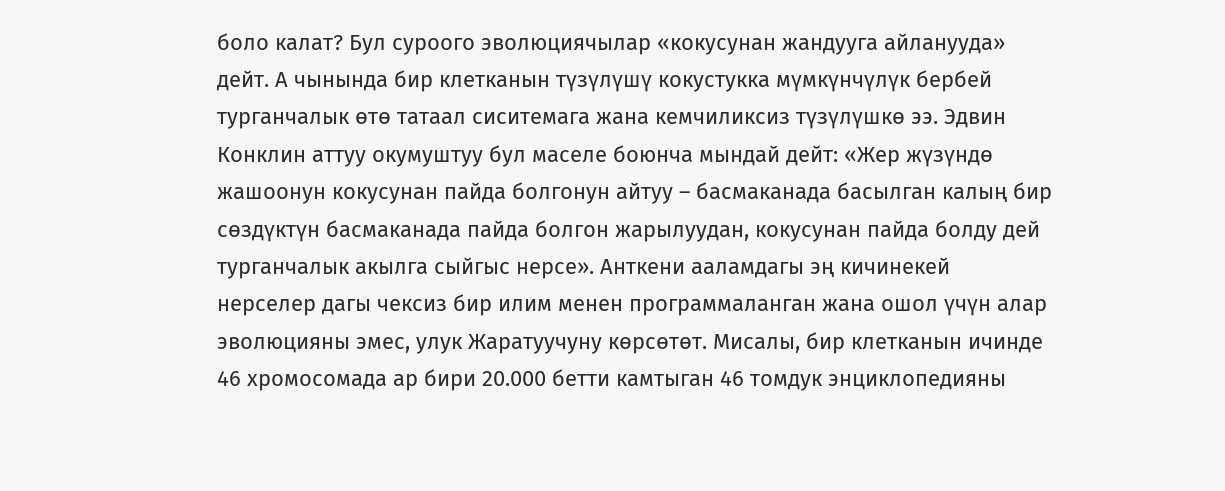боло калат? Бул суроого эволюциячылар «кокусунан жандууга айланууда» дейт. А чынында бир клетканын түзүлүшү кокустукка мүмкүнчүлүк бербей турганчалык өтө татаал сиситемага жана кемчиликсиз түзүлүшкө ээ. Эдвин Конклин аттуу окумуштуу бул маселе боюнча мындай дейт: «Жер жүзүндө жашоонун кокусунан пайда болгонун айтуу – басмаканада басылган калың бир сөздүктүн басмаканада пайда болгон жарылуудан, кокусунан пайда болду дей турганчалык акылга сыйгыс нерсе». Анткени ааламдагы эң кичинекей нерселер дагы чексиз бир илим менен программаланган жана ошол үчүн алар эволюцияны эмес, улук Жаратуучуну көрсөтөт. Мисалы, бир клетканын ичинде 46 хромосомада ар бири 20.000 бетти камтыган 46 томдук энциклопедияны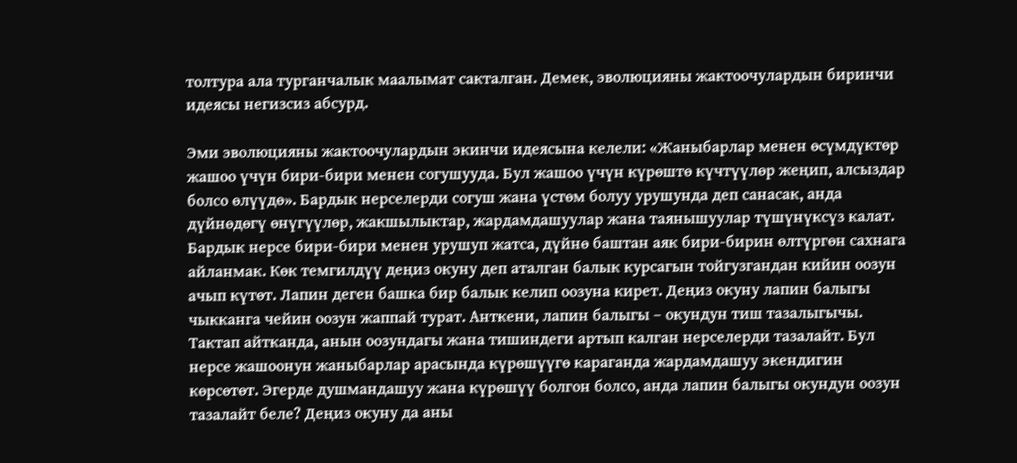толтура ала турганчалык маалымат сакталган. Демек, эволюцияны жактоочулардын биринчи идеясы негизсиз абсурд.

Эми эволюцияны жактоочулардын экинчи идеясына келели: «Жаныбарлар менен өсүмдүктөр жашоо үчүн бири-бири менен согушууда. Бул жашоо үчүн күрөштө күчтүүлөр жеңип, алсыздар болсо өлүүдө». Бардык нерселерди согуш жана үстөм болуу урушунда деп санасак, анда дүйнөдөгү өнүгүүлөр, жакшылыктар, жардамдашуулар жана таянышуулар түшүнүксүз калат. Бардык нерсе бири-бири менен урушуп жатса, дүйнө баштан аяк бири-бирин өлтүргөн сахнага айланмак. Көк темгилдүү деңиз окуну деп аталган балык курсагын тойгузгандан кийин оозун ачып күтөт. Лапин деген башка бир балык келип оозуна кирет. Деңиз окуну лапин балыгы чыкканга чейин оозун жаппай турат. Анткени, лапин балыгы – окундун тиш тазалыгычы. Тактап айтканда, анын оозундагы жана тишиндеги артып калган нерселерди тазалайт. Бул нерсе жашоонун жаныбарлар арасында күрөшүүгө караганда жардамдашуу экендигин көрсөтөт. Эгерде душмандашуу жана күрөшүү болгон болсо, анда лапин балыгы окундун оозун тазалайт беле? Деңиз окуну да аны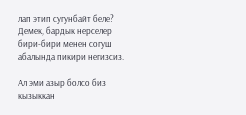лап этип сугунбайт беле? Демек, бардык нерселер бири-бири менен согуш абалында пикири негизсиз.

Ал эми азыр болсо биз кызыккан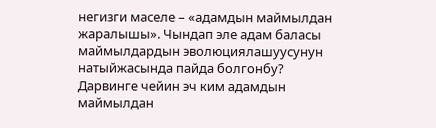негизги маселе – «адамдын маймылдан жаралышы». Чындап эле адам баласы маймылдардын эволюциялашуусунун натыйжасында пайда болгонбу? Дарвинге чейин эч ким адамдын маймылдан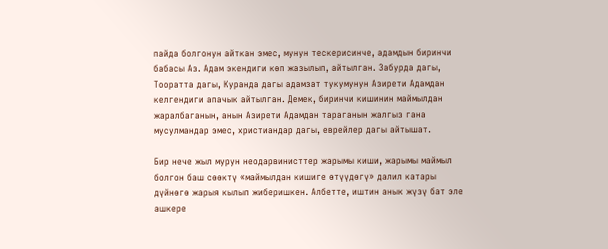пайда болгонун айткан эмес, мунун тескерисинче, адамдын биринчи бабасы Аз. Адам экендиги көп жазылып, айтылган. Забурда дагы, Тооратта дагы, Куранда дагы адамзат тукумунун Азирети Адамдан келгендиги апачык айтылган. Демек, биринчи кишинин маймылдан жаралбаганын, анын Азирети Адамдан тараганын жалгыз гана мусулмандар эмес, христиандар дагы, еврейлер дагы айтышат.

Бир нече жыл мурун неодарвинисттер жарымы киши, жарымы маймыл болгон баш сөөктү «маймылдан кишиге өтүүдөгү» далил катары дүйнөгө жарыя кылып жиберишкен. Албетте, иштин анык жүзү бат эле ашкере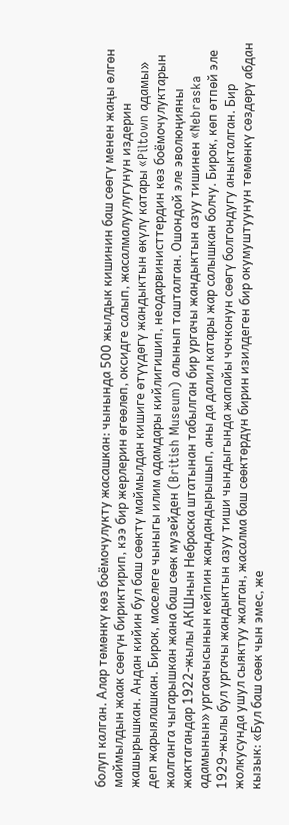болуп калган. Алар төмөнкү көз боёмочулукту жасашкан: чынында 500 жылдык кишинин баш сөөгү менен жаңы өлгөн маймылдын жаак сөөгүн бириктирип, кээ бир жерлерин өгөөлөп, оксидге салып, жасалмалуулугунун издерин жашырышкан. Андан кийин бул баш сөөктү маймылдан кишиге өтүүдөгү жандыктын өкүлү катары «Piltown адамы» деп жарыялашкан. Бирок, маселеге чыныгы илим адамдары кийлигишип, неодарвинисттердин көз боёмочулуктарын жалганга чыгарышкан жана баш сөөк музейден (British Museum) алынып ташталган. Ошондой эле эволюңияны жактагандар 1922-жылы АКШнын Небраска штатынан табылган бир ургачы жандыктын азуу тишинен «Nebraska адамынын» ургаачысынын кейпин жандандырышып, аны да далил катары жар салышкан болчу. Бирок, көп өтпөй эле 1929-жылы бул ургачы жандыктын азуу тиши чындыгында жапайы чочконун сөөгү болгондугу аныкталган. Бир жолкусунда ушул сыяктуу жалган, жасалма баш сөөктөрдүн бирин изилдеген бир окумуштуунун төмөнкү сөздөрү абдан кызык: «Бул баш сөөк чын эмес, же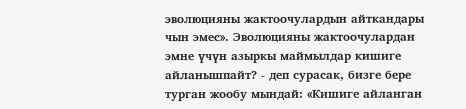эволюцияны жактоочулардын айткандары чын эмес». Эволюцияны жактоочулардан эмне үчүн азыркы маймылдар кишиге айланышпайт? - деп сурасак, бизге бере турган жообу мындай: «Кишиге айланган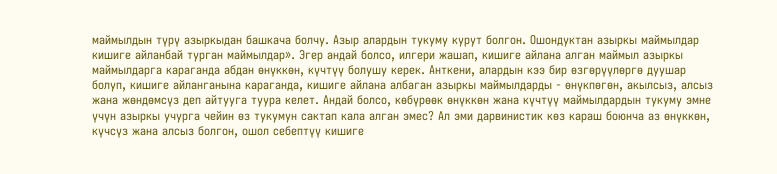маймылдын түрү азыркыдан башкача болчу. Азыр алардын тукуму курут болгон. Ошондуктан азыркы маймылдар кишиге айланбай турган маймылдар». Эгер андай болсо, илгери жашап, кишиге айлана алган маймыл азыркы маймылдарга караганда абдан өнүккөн, күчтүү болушу керек. Анткени, алардын кээ бир өзгөрүүлөргө дуушар болуп, кишиге айланганына караганда, кишиге айлана албаган азыркы маймылдарды - өнүкпөгөн, акылсыз, алсыз жана жөндөмсүз деп айтууга туура келет. Андай болсо, көбүрөөк өнүккөн жана күчтүү маймылдардын тукуму эмне үчүн азыркы учурга чейин өз тукумун сактап кала алган эмес? Ал эми дарвинистик көз караш боюнча аз өнүккөн, күчсүз жана алсыз болгон, ошол себептүү кишиге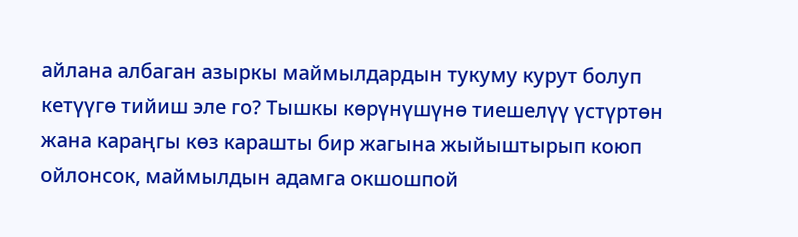айлана албаган азыркы маймылдардын тукуму курут болуп кетүүгө тийиш эле го? Тышкы көрүнүшүнө тиешелүү үстүртөн жана караңгы көз карашты бир жагына жыйыштырып коюп ойлонсок, маймылдын адамга окшошпой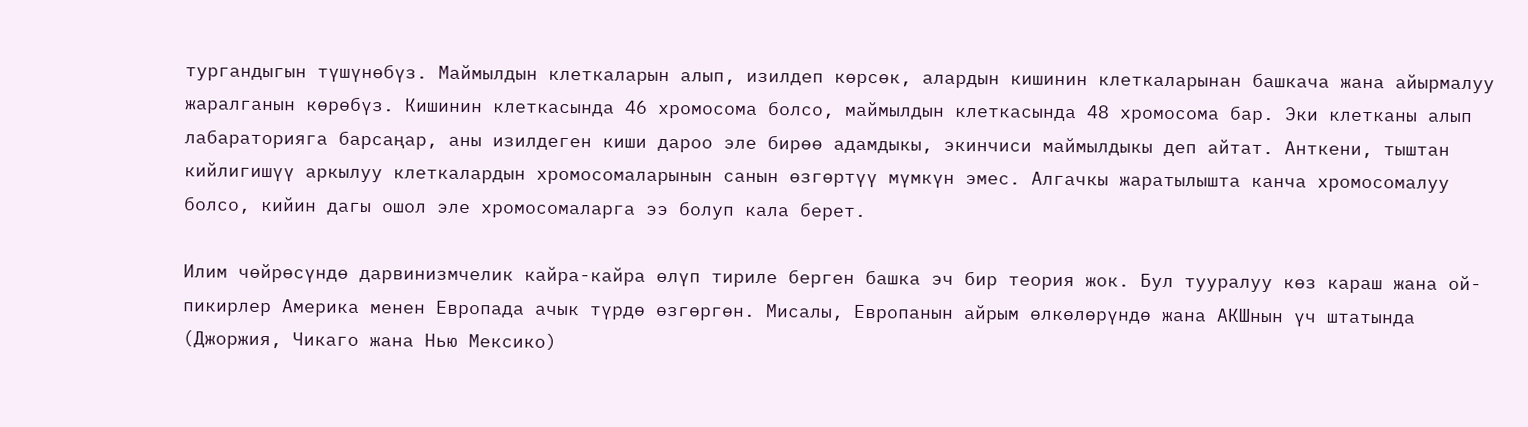тургандыгын түшүнөбүз. Маймылдын клеткаларын алып, изилдеп көрсөк, алардын кишинин клеткаларынан башкача жана айырмалуу жаралганын көрөбүз. Кишинин клеткасында 46 хромосома болсо, маймылдын клеткасында 48 хромосома бар. Эки клетканы алып лабараторияга барсаңар, аны изилдеген киши дароо эле бирөө адамдыкы, экинчиси маймылдыкы деп айтат. Анткени, тыштан кийлигишүү аркылуу клеткалардын хромосомаларынын санын өзгөртүү мүмкүн эмес. Алгачкы жаратылышта канча хромосомалуу болсо, кийин дагы ошол эле хромосомаларга ээ болуп кала берет.

Илим чөйрөсүндө дарвинизмчелик кайра-кайра өлүп тириле берген башка эч бир теория жок. Бул тууралуу көз караш жана ой-пикирлер Америка менен Европада ачык түрдө өзгөргөн. Мисалы, Европанын айрым өлкөлөрүндө жана АКШнын үч штатында (Джоржия, Чикаго жана Нью Мексико)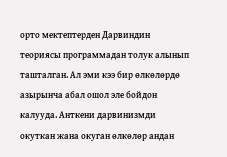орто мектептерден Дарвиндин теориясы программадан толук алынып ташталган. Ал эми кээ бир өлкөлөрдө азырынча абал ошол эле бойдон калууда. Анткени дарвинизмди окуткан жана окуган өлкөлөр андан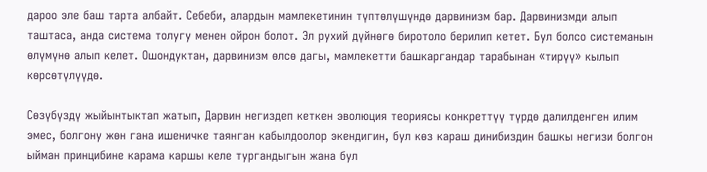дароо эле баш тарта албайт. Себеби, алардын мамлекетинин түптөлүшүндө дарвинизм бар. Дарвинизмди алып таштаса, анда система толугу менен ойрон болот. Эл рухий дүйнөгө биротоло берилип кетет. Бул болсо системанын өлүмүнө алып келет. Ошондуктан, дарвинизм өлсө дагы, мамлекетти башкаргандар тарабынан «тирүү» кылып көрсөтүлүүдө.

Сөзүбүздү жыйынтыктап жатып, Дарвин негиздеп кеткен эволюция теориясы конкреттүү түрдө далилденген илим эмес, болгону жөн гана ишеничке таянган кабылдоолор экендигин, бул көз караш динибиздин башкы негизи болгон ыйман принцибине карама каршы келе тургандыгын жана бул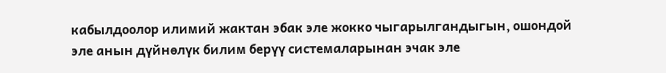кабылдоолор илимий жактан эбак эле жокко чыгарылгандыгын, ошондой эле анын дүйнөлүк билим берүү системаларынан эчак эле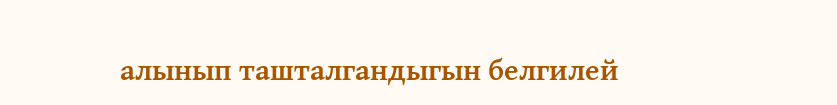алынып ташталгандыгын белгилей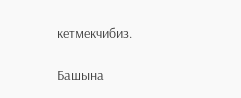кетмекчибиз.

Башына